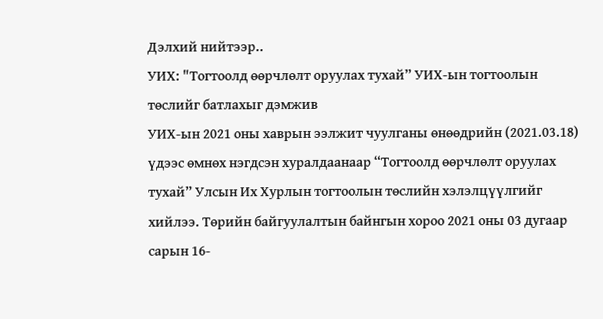Дэлхий нийтээр..
УИХ: "Тогтоолд өөрчлөлт оруулах тухай” УИХ-ын тогтоолын төслийг батлахыг дэмжив
УИХ-ын 2021 оны хаврын ээлжит чуулганы өнөөдрийн (2021.03.18) үдээс өмнөх нэгдсэн хуралдаанаар “Тогтоолд өөрчлөлт оруулах тухай” Улсын Их Хурлын тогтоолын төслийн хэлэлцүүлгийг хийлээ. Төрийн байгуулалтын байнгын хороо 2021 оны 03 дугаар сарын 16-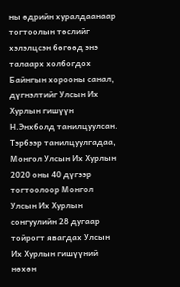ны өдрийн хуралдаанаар тогтоолын төслийг хэлэлцсэн бөгөөд энэ талаарх холбогдох Байнгын хорооны санал, дүгнэлтийг Улсын Их Хурлын гишүүн Н.Энхболд танилцуулсан.
Тэрбээр танилцуулгадаа, Монгол Улсын Их Хурлын 2020 оны 40 дүгээр тогтоолоор Монгол Улсын Их Хурлын сонгуулийн 28 дугаар тойрогт явагдах Улсын Их Хурлын гишүүний нөхөн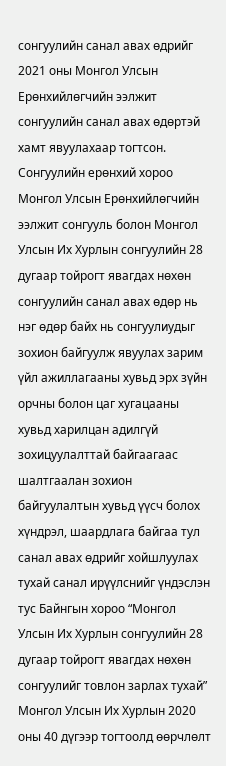сонгуулийн санал авах өдрийг 2021 оны Монгол Улсын Ерөнхийлөгчийн ээлжит сонгуулийн санал авах өдөртэй хамт явуулахаар тогтсон. Сонгуулийн ерөнхий хороо Монгол Улсын Ерөнхийлөгчийн ээлжит сонгууль болон Монгол Улсын Их Хурлын сонгуулийн 28 дугаар тойрогт явагдах нөхөн сонгуулийн санал авах өдөр нь нэг өдөр байх нь сонгуулиудыг зохион байгуулж явуулах зарим үйл ажиллагааны хувьд эрх зүйн орчны болон цаг хугацааны хувьд харилцан адилгүй зохицуулалттай байгаагаас шалтгаалан зохион байгуулалтын хувьд үүсч болох хүндрэл, шаардлага байгаа тул санал авах өдрийг хойшлуулах тухай санал ирүүлснийг үндэслэн тус Байнгын хороо “Монгол Улсын Их Хурлын сонгуулийн 28 дугаар тойрогт явагдах нөхөн сонгуулийг товлон зарлах тухай” Монгол Улсын Их Хурлын 2020 оны 40 дүгээр тогтоолд өөрчлөлт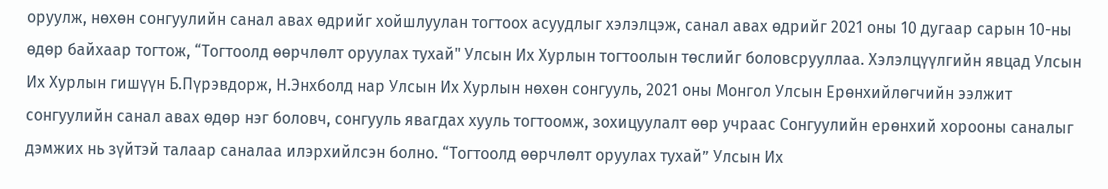оруулж, нөхөн сонгуулийн санал авах өдрийг хойшлуулан тогтоох асуудлыг хэлэлцэж, санал авах өдрийг 2021 оны 10 дугаар сарын 10-ны өдөр байхаар тогтож, “Тогтоолд өөрчлөлт оруулах тухай" Улсын Их Хурлын тогтоолын төслийг боловсрууллаа. Хэлэлцүүлгийн явцад Улсын Их Хурлын гишүүн Б.Пүрэвдорж, Н.Энхболд нар Улсын Их Хурлын нөхөн сонгууль, 2021 оны Монгол Улсын Ерөнхийлөгчийн ээлжит сонгуулийн санал авах өдөр нэг боловч, сонгууль явагдах хууль тогтоомж, зохицуулалт өөр учраас Сонгуулийн ерөнхий хорооны саналыг дэмжих нь зүйтэй талаар саналаа илэрхийлсэн болно. “Тогтоолд өөрчлөлт оруулах тухай” Улсын Их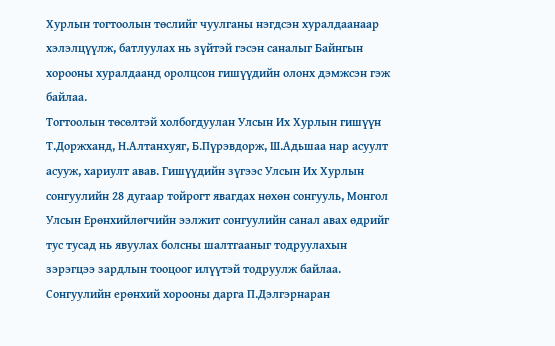Хурлын тогтоолын төслийг чуулганы нэгдсэн хуралдаанаар хэлэлцүүлж, батлуулах нь зүйтэй гэсэн саналыг Байнгын хорооны хуралдаанд оролцсон гишүүдийн олонх дэмжсэн гэж байлаа.
Тогтоолын төсөлтэй холбогдуулан Улсын Их Хурлын гишүүн Т.Доржханд, Н.Алтанхуяг, Б.Пүрэвдорж, Ш.Адьшаа нар асуулт асууж, хариулт авав. Гишүүдийн зүгээс Улсын Их Хурлын сонгуулийн 28 дугаар тойрогт явагдах нөхөн сонгууль, Монгол Улсын Ерөнхийлөгчийн ээлжит сонгуулийн санал авах өдрийг тус тусад нь явуулах болсны шалтгааныг тодруулахын зэрэгцээ зардлын тооцоог илүүтэй тодруулж байлаа.
Сонгуулийн ерөнхий хорооны дарга П.Дэлгэрнаран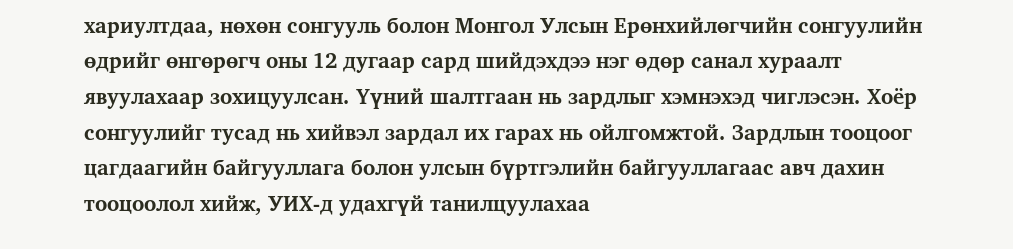хариултдаа, нөхөн сонгууль болон Монгол Улсын Ерөнхийлөгчийн сонгуулийн өдрийг өнгөрөгч оны 12 дугаар сард шийдэхдээ нэг өдөр санал хураалт явуулахаар зохицуулсан. Үүний шалтгаан нь зардлыг хэмнэхэд чиглэсэн. Хоёр сонгуулийг тусад нь хийвэл зардал их гарах нь ойлгомжтой. Зардлын тооцоог цагдаагийн байгууллага болон улсын бүртгэлийн байгууллагаас авч дахин тооцоолол хийж, УИХ-д удахгүй танилцуулахаа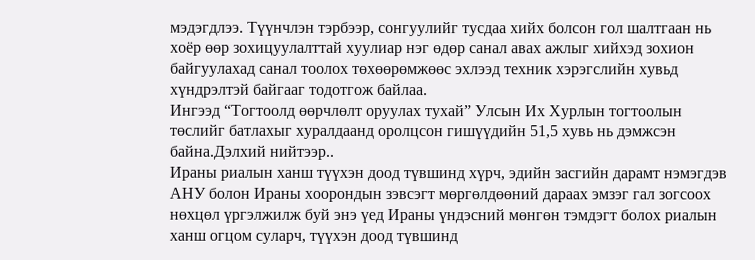мэдэгдлээ. Түүнчлэн тэрбээр, сонгуулийг тусдаа хийх болсон гол шалтгаан нь хоёр өөр зохицуулалттай хуулиар нэг өдөр санал авах ажлыг хийхэд зохион байгуулахад санал тоолох төхөөрөмжөөс эхлээд техник хэрэгслийн хувьд хүндрэлтэй байгааг тодотгож байлаа.
Ингээд “Тогтоолд өөрчлөлт оруулах тухай” Улсын Их Хурлын тогтоолын төслийг батлахыг хуралдаанд оролцсон гишүүдийн 51,5 хувь нь дэмжсэн байна.Дэлхий нийтээр..
Ираны риалын ханш түүхэн доод түвшинд хүрч, эдийн засгийн дарамт нэмэгдэв
АНУ болон Ираны хоорондын зэвсэгт мөргөлдөөний дараах эмзэг гал зогсоох нөхцөл үргэлжилж буй энэ үед Ираны үндэсний мөнгөн тэмдэгт болох риалын ханш огцом суларч, түүхэн доод түвшинд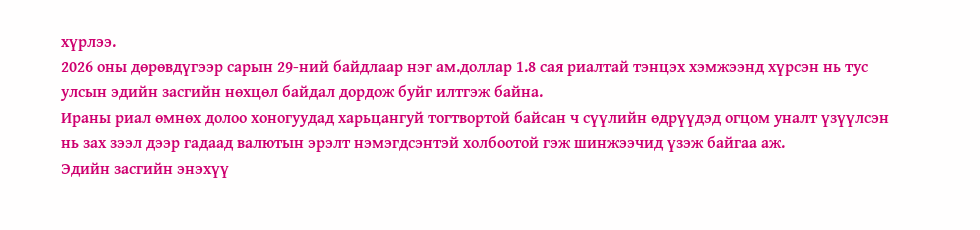хүрлээ.
2026 оны дөрөвдүгээр сарын 29-ний байдлаар нэг ам.доллар 1.8 сая риалтай тэнцэх хэмжээнд хүрсэн нь тус улсын эдийн засгийн нөхцөл байдал дордож буйг илтгэж байна.
Ираны риал өмнөх долоо хоногуудад харьцангуй тогтвортой байсан ч сүүлийн өдрүүдэд огцом уналт үзүүлсэн нь зах зээл дээр гадаад валютын эрэлт нэмэгдсэнтэй холбоотой гэж шинжээчид үзэж байгаа аж.
Эдийн засгийн энэхүү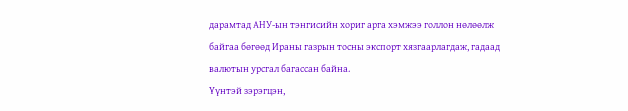дарамтад АНУ-ын тэнгисийн хориг арга хэмжээ голлон нөлөөлж байгаа бөгөөд Ираны газрын тосны экспорт хязгаарлагдаж, гадаад валютын урсгал багассан байна.
Үүнтэй зэрэгцэн,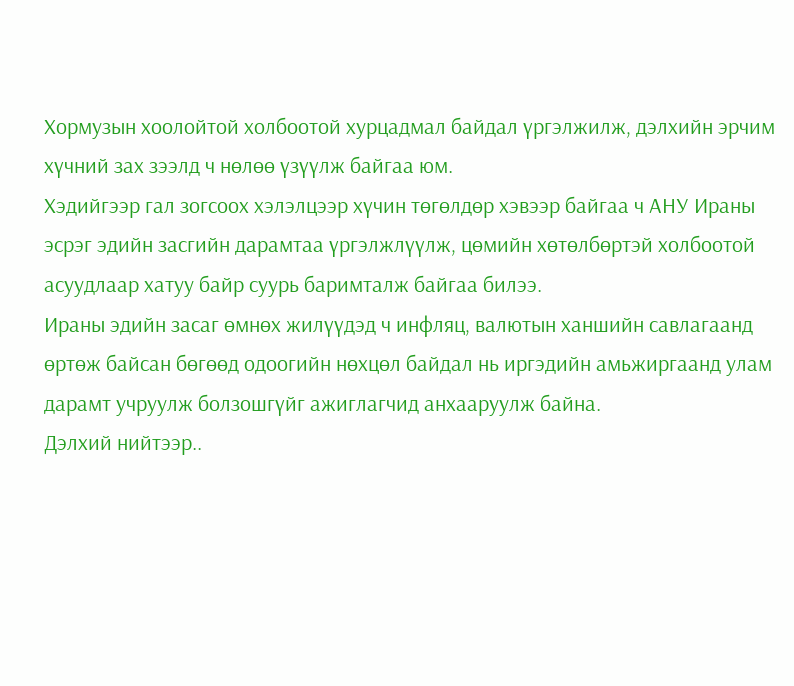Хормузын хоолойтой холбоотой хурцадмал байдал үргэлжилж, дэлхийн эрчим хүчний зах зээлд ч нөлөө үзүүлж байгаа юм.
Хэдийгээр гал зогсоох хэлэлцээр хүчин төгөлдөр хэвээр байгаа ч АНУ Ираны эсрэг эдийн засгийн дарамтаа үргэлжлүүлж, цөмийн хөтөлбөртэй холбоотой асуудлаар хатуу байр суурь баримталж байгаа билээ.
Ираны эдийн засаг өмнөх жилүүдэд ч инфляц, валютын ханшийн савлагаанд өртөж байсан бөгөөд одоогийн нөхцөл байдал нь иргэдийн амьжиргаанд улам дарамт учруулж болзошгүйг ажиглагчид анхааруулж байна.
Дэлхий нийтээр..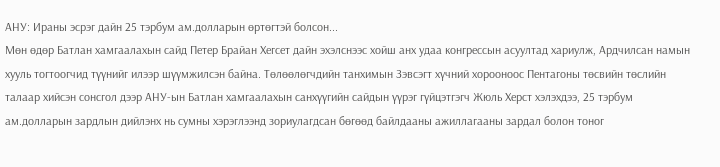АНУ: Ираны эсрэг дайн 25 тэрбум ам.долларын өртөгтэй болсон...
Мөн өдөр Батлан хамгаалахын сайд Петер Брайан Хегсет дайн эхэлснээс хойш анх удаа конгрессын асуултад хариулж, Ардчилсан намын хууль тогтоогчид түүнийг илээр шүүмжилсэн байна. Төлөөлөгчдийн танхимын Зэвсэгт хүчний хорооноос Пентагоны төсвийн төслийн талаар хийсэн сонсгол дээр АНУ-ын Батлан хамгаалахын санхүүгийн сайдын үүрэг гүйцэтгэгч Жюль Херст хэлэхдээ, 25 тэрбум ам.долларын зардлын дийлэнх нь сумны хэрэглээнд зориулагдсан бөгөөд байлдааны ажиллагааны зардал болон тоног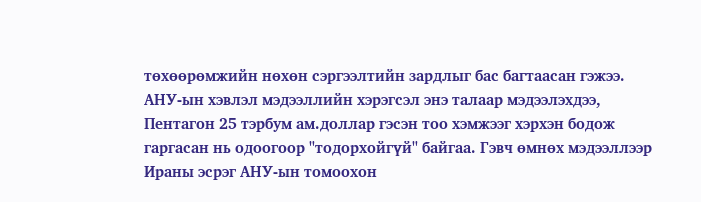төхөөрөмжийн нөхөн сэргээлтийн зардлыг бас багтаасан гэжээ.
АНУ-ын хэвлэл мэдээллийн хэрэгсэл энэ талаар мэдээлэхдээ, Пентагон 25 тэрбум ам.доллар гэсэн тоо хэмжээг хэрхэн бодож гаргасан нь одоогоор "тодорхойгүй" байгаа. Гэвч өмнөх мэдээллээр Ираны эсрэг АНУ-ын томоохон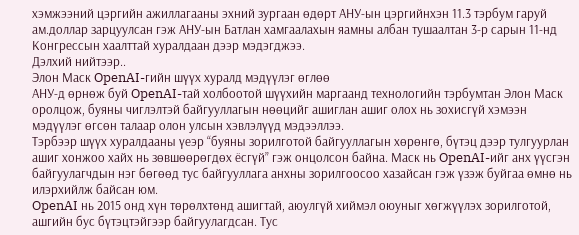хэмжээний цэргийн ажиллагааны эхний зургаан өдөрт АНУ-ын цэргийнхэн 11.3 тэрбум гаруй ам.доллар зарцуулсан гэж АНУ-ын Батлан хамгаалахын яамны албан тушаалтан 3-р сарын 11-нд Конгрессын хаалттай хуралдаан дээр мэдэгджээ.
Дэлхий нийтээр..
Элон Маск OpenAI-гийн шүүх хуралд мэдүүлэг өглөө
АНУ-д өрнөж буй OpenAI-тай холбоотой шүүхийн маргаанд технологийн тэрбумтан Элон Маск оролцож, буяны чиглэлтэй байгууллагын нөөцийг ашиглан ашиг олох нь зохисгүй хэмээн мэдүүлэг өгсөн талаар олон улсын хэвлэлүүд мэдээллээ.
Тэрбээр шүүх хуралдааны үеэр “буяны зорилготой байгууллагын хөрөнгө, бүтэц дээр тулгуурлан ашиг хонжоо хайх нь зөвшөөрөгдөх ёсгүй” гэж онцолсон байна. Маск нь OpenAI-ийг анх үүсгэн байгуулагчдын нэг бөгөөд тус байгууллага анхны зорилгоосоо хазайсан гэж үзэж буйгаа өмнө нь илэрхийлж байсан юм.
OpenAI нь 2015 онд хүн төрөлхтөнд ашигтай, аюулгүй хиймэл оюуныг хөгжүүлэх зорилготой, ашгийн бус бүтэцтэйгээр байгуулагдсан. Тус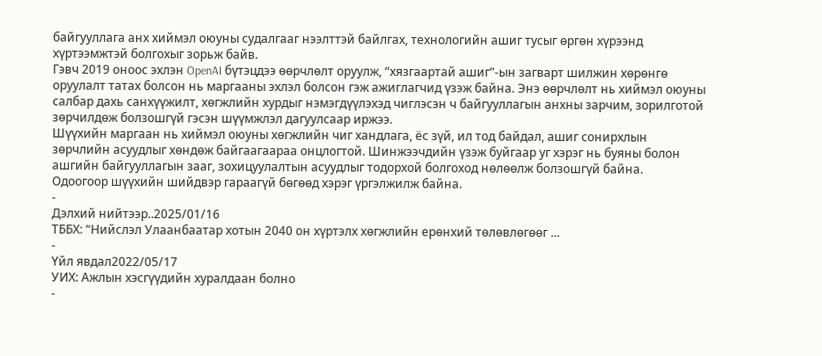байгууллага анх хиймэл оюуны судалгааг нээлттэй байлгах, технологийн ашиг тусыг өргөн хүрээнд хүртээмжтэй болгохыг зорьж байв.
Гэвч 2019 оноос эхлэн OpenAI бүтэцдээ өөрчлөлт оруулж, “хязгаартай ашиг”-ын загварт шилжин хөрөнгө оруулалт татах болсон нь маргааны эхлэл болсон гэж ажиглагчид үзэж байна. Энэ өөрчлөлт нь хиймэл оюуны салбар дахь санхүүжилт, хөгжлийн хурдыг нэмэгдүүлэхэд чиглэсэн ч байгууллагын анхны зарчим, зорилготой зөрчилдөж болзошгүй гэсэн шүүмжлэл дагуулсаар иржээ.
Шүүхийн маргаан нь хиймэл оюуны хөгжлийн чиг хандлага, ёс зүй, ил тод байдал, ашиг сонирхлын зөрчлийн асуудлыг хөндөж байгаагаараа онцлогтой. Шинжээчдийн үзэж буйгаар уг хэрэг нь буяны болон ашгийн байгууллагын зааг, зохицуулалтын асуудлыг тодорхой болгоход нөлөөлж болзошгүй байна.
Одоогоор шүүхийн шийдвэр гараагүй бөгөөд хэрэг үргэлжилж байна.
-
Дэлхий нийтээр..2025/01/16
ТББХ: “Нийслэл Улаанбаатар хотын 2040 он хүртэлх хөгжлийн ерөнхий төлөвлөгөөг ...
-
Үйл явдал2022/05/17
УИХ: Ажлын хэсгүүдийн хуралдаан болно
-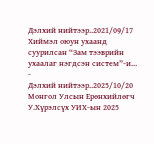Дэлхий нийтээр..2021/09/17
Хиймэл оюун ухаанд суурилсан “Зам тээврийн ухаалаг нэгдсэн систем”-и...
-
Дэлхий нийтээр..2025/10/20
Монгол Улсын Ерөнхийлөгч У.Хүрэлсүх УИХ-ын 2025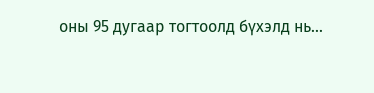оны 95 дугаар тогтоолд бүхэлд нь...